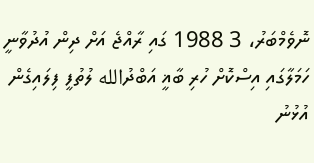ނޮވެމްބަރު، 3 1988 ގައި ރާއްޖެ އަށް ދިން އުދުވާނީ ހަމަލާގައި އިސްކޮށް ހުރި ބާޣީ އަބްދުالله ލުތުފީ ފިލައިގެން އުޅުނު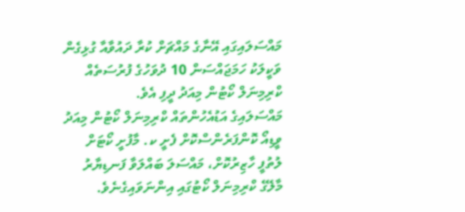މައްސަލައިގައި އޭނާގެ މައްޗަށް ކުރާ ދައުވާއާ ގުޅިގެން ވަކީލަކު ހަމަޖައްސަން 10 ދުވަހުގެ ފުރުސަތެއް ކްރިމިނަލް ކޯޓުން މިއަދު ދީފި އެވެ.
މައްސަލައިގެ އަޑުއެހުންތައް ކްރިމިނަލް ކޯޓުން މިއަދު ވީޑިއޯ ކޮންފަރެންސްކޮށް ފެށީ ކ. މާފުށީ ކޯޓަށް ލުތުފީ ހާޒިރުކޮށް، މައްސަލަ ބައްލަވާ ފަނޑިޔާރު މާލޭގެ ކްރިމިނަލް ކޯޓުގައި އިންނަވައިގެނެވެ.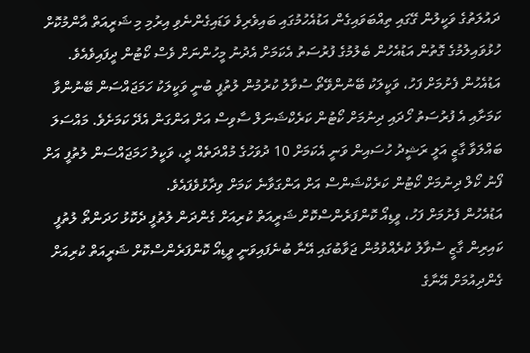ދައުލަތުގެ ވަކީލުން ގޭގައި ތިއްބަވައިގެން އަޑުއެހުމުގައި ބައިވެރިވެ ވަޑައިގެންނެވި އިރުމި މި ޝަރީއަތް އާންމުކޮށް ހުޅުވައިލުމުގެ ގޮތުން އަޑުއެހުން ބެލުމުގެ ފުރުސަތު އެކަމަށް އެދުނު މީހުންނަށް ވެސް ކޯޓުން ދީފައިވެއެވެ.
އަޑުއެހުން ފެށުމަށް ފަހު، ވަކީލަކު ބޭނުންވޭތޯ ސުވާލު ކުރުމުން ލުތުފީ ބުނީ ވަކީލަކު ހަމަޖައްސަން ބޭނުންވާ ކަމަށާއި އެ ފުރުސަތު ހޯދައި ދިނުމަށް ކޯޓުން ކަރެކްޝަނަލް ސާވިސް އަށް އަންގަން އެދޭ ކަމަށެވެ. މައްސަލަ ބައްލަވާ ގާޒީ އަލީ ރަޝީދު ހުސައިން ވަނީ އެކަމަށް 10 ދުވަހުގެ މުއްދަތެއް ދީ، ވަކީލު ހަމަޖައްސަން ލުތުފީ އަށް ފޯނު ކޯލް ދިނުމަށް ކޯޓުން ކަރެކްޝަންސް އަށް އަންގަވާނެ ކަމަށް ވިދާޅުވެފައެވެ.
އަޑުއެހުން ފެށުމަށް ފަހު، ވީޑިއޯ ކޮންފަރެންސްކޮށް ޝަރީއަތް ކުރިއަށް ގެންދަން ލުތުފީ ދެކޮޅު ހަދަންތޯ ލުތުފީ ކައިރިން ގާޒީ ސުވާލު ކުރެއްވުމުން ޖަވާބުގައި އޭނާ ބުނެފައިވަނީ ވީޑިއޯ ކޮންފަރެންސްކޮށް ޝަރީއަތް ކުރިއަށް ގެންދިއުމަށް އޭނާގެ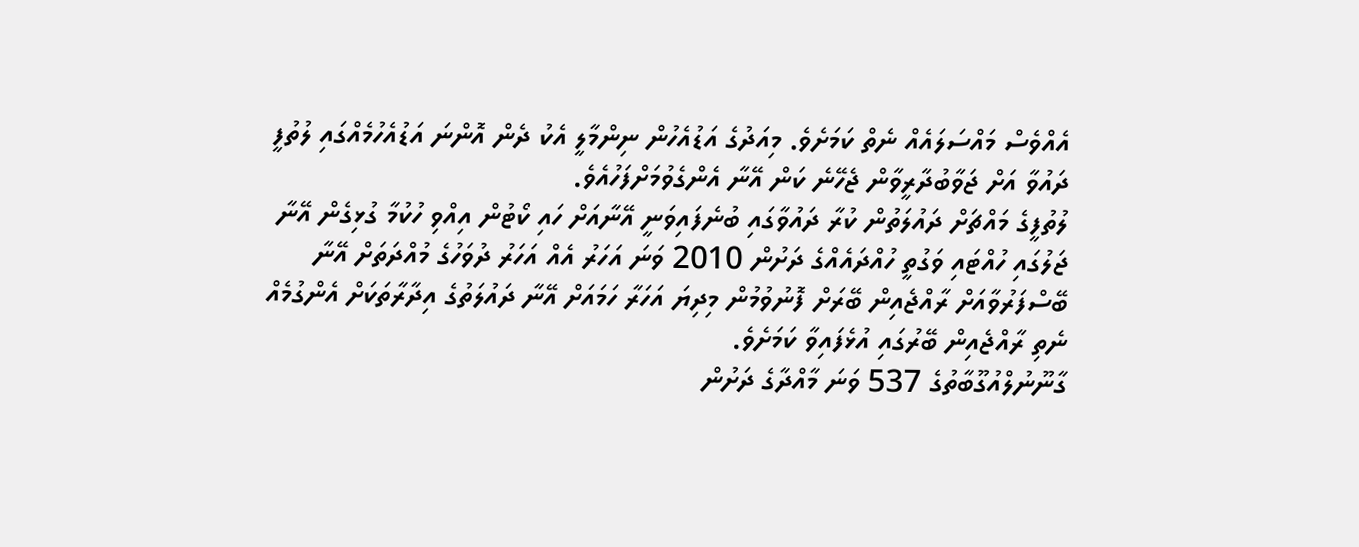އެއްވެސް މައްސަލައެއް ނެތް ކަމަށެވެ. މިއަދުގެ އަޑުއެހުން ނިންމާލީ އެކު ދެން އޮންނަ އަޑުއެހުމެއްގައި ލުތުފީ ދައުވާ އަށް ޖަވާބުދާރީވާން ޖެހޭނެ ކަން އޭނާ އެންގެވުމަށްފަހުއެވެ.
ލުތުފީގެ މައްޗަށް ދައުލަތުން ކުރާ ދައުވާގައި ބުނެފައިވަނީ އޭނާއަށް ހައި ކޯޓުން އިއްވި ހުކުމާ ގުޅިގެން އޭނާ ޖަލުގައި ހުއްޓައި ވަގުތީ ހުއްދައެއްގެ ދަށުން 2010 ވަނަ އަހަރު އެއް އަހަރު ދުވަހުގެ މުއްދަތަށް އޭނާ ބޭސްފަރުވާއަށް ރާއްޖެއިން ބޭރަށް ފޮނުވުމުން މިދިޔަ އަހަރާ ހަމައަށް އޭނާ ދައުލަތުގެ އިދާރާތަކަށް އެންގުމެއް ނެތި ރާއްޖެއިން ބޭރުގައި އުޅެފައިވާ ކަމަށެވެ.
ގާނޫނުލްއުގޫބާތުގެ 537 ވަނަ މާއްދާގެ ދަށުން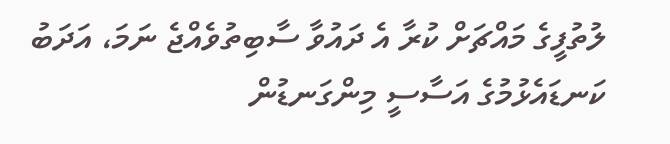ލުތުފީގެ މައްޗަށް ކުރާ އެ ދައުވާ ސާބިތުވެއްޖެ ނަމަ، އަދަބު ކަނޑައެޅުމުގެ އަސާސީ މިންގަނޑުން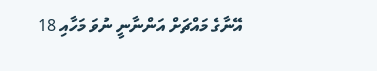އޭނާގެ މައްޗަށް އަންނާނީ ނުވަ މަހާއި 18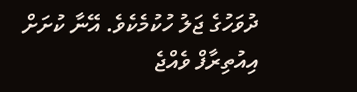ދުވަހުގެ ޖަލު ހުކުމެކެވެ. އޭނާ ކުށަށް އިއުތިރާފް ވެއްޖެ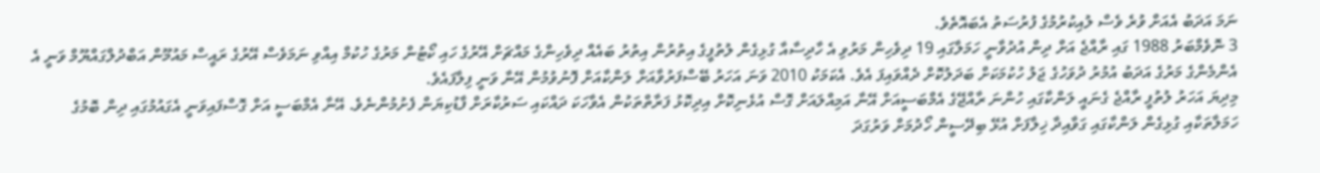ނަމަ އަދަބު އެއަށް ވުރެ ވެސް ލުއިކުރުމުގެ ފުރުސަތު އެބައޮތެވެ.
3 ނޮވެމްބަރު 1988 ގައި ރާއްޖެ އަށް ދިން އުދުވާނީ ހަމަލާގައި 19 ދިވެހިން މަރުވި އެ ހާދިސާއާ ގުޅިގެން ލުތުފީގެ އިތުރުން އިތުރު ބައެއް ދިވެހިންގެ މައްޗަށް އޭރުގެ ހައި ކޯޓުން މަރުގެ ހުކުމް އިއްވި ނަމަވެސް އޭރުގެ ރައީސް މައުމޫން އަބްދުލްގައްޔޫމް ވަނީ އެ އެންމެންގެ މަރުގެ އަދަބު އުމުރު ދުވަހުގެ ޖަލު ހުކުމަކަށް ބަދަލުކޮށް ދެއްވައިފަ އެވެ. އެކަމަކު 2010 ވަނަ އަހަރު ބޭސްފަރުވާއަށް ލަންކާއަށް ފޮނުވުމުން އޭނާ ވަނީ ފިލާފައެވެ.
މިދިޔަ އަހަރު ލުތުފީ ރާއްޖެ ގެނައީ ލަންކާގައި ހުންނަ ރާއްޖޭގެ އެމްބަސީއަށް އޭނާ އަމިއްލައަށް ގޮސް އުޅެނިކޮށް އިދިކޮޅު ފަރާތްތަކުން އެވާހަކަ ދައްކައި ސަރުކާރަށް ފާޑުކިޔަން ފެށުމުންނެވެ. އޭނާ އެމްބަސީ އަށް ގޮސްފައިވަނީ އެގައުމުގައި ދިން ބޮމުގެ ހަމަލާތަކާއި ގުޅިގެން ލަންކާގައި ގަވާއިދާ ޚިލާފަށް އުޅޭ ބިދޭސީން ހޯދުމަށް ވަރުގަދަ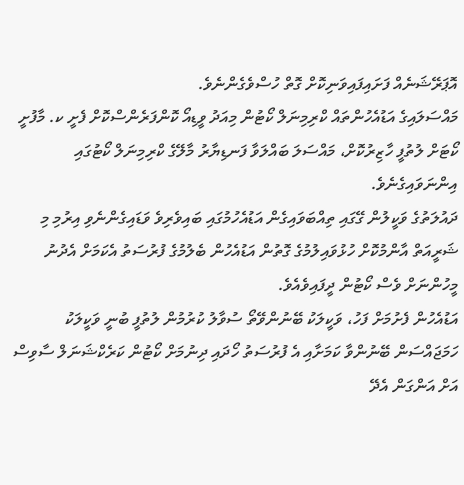އޮޕަރޭޝަނެއް ފަށައިފައިވަނިކޮށް ގޮތް ހުސްވެގެންނެވެ.
މައްސަލައިގެ އަޑުއެހުންތައް ކްރިމިނަލް ކޯޓުން މިއަދު ވީޑިއޯ ކޮންފަރެންސްކޮށް ފެށީ ކ. މާފުށީ ކޯޓަށް ލުތުފީ ހާޒިރުކޮށް، މައްސަލަ ބައްލަވާ ފަނޑިޔާރު މާލޭގެ ކްރިމިނަލް ކޯޓުގައި އިންނަވައިގެނެވެ.
ދައުލަތުގެ ވަކީލުން ގޭގައި ތިއްބަވައިގެން އަޑުއެހުމުގައި ބައިވެރިވެ ވަޑައިގެންނެވި އިރުމި މި ޝަރީއަތް އާންމުކޮށް ހުޅުވައިލުމުގެ ގޮތުން އަޑުއެހުން ބެލުމުގެ ފުރުސަތު އެކަމަށް އެދުނު މީހުންނަށް ވެސް ކޯޓުން ދީފައިވެއެވެ.
އަޑުއެހުން ފެށުމަށް ފަހު، ވަކީލަކު ބޭނުންވޭތޯ ސުވާލު ކުރުމުން ލުތުފީ ބުނީ ވަކީލަކު ހަމަޖައްސަން ބޭނުންވާ ކަމަށާއި އެ ފުރުސަތު ހޯދައި ދިނުމަށް ކޯޓުން ކަރެކްޝަނަލް ސާވިސް އަށް އަންގަން އެދޭ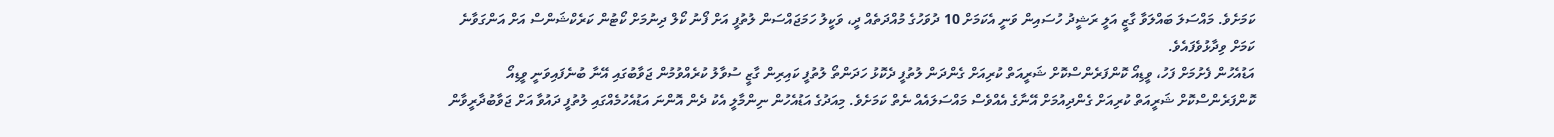ކަމަށެވެ. މައްސަލަ ބައްލަވާ ގާޒީ އަލީ ރަޝީދު ހުސައިން ވަނީ އެކަމަށް 10 ދުވަހުގެ މުއްދަތެއް ދީ، ވަކީލު ހަމަޖައްސަން ލުތުފީ އަށް ފޯނު ކޯލް ދިނުމަށް ކޯޓުން ކަރެކްޝަންސް އަށް އަންގަވާނެ ކަމަށް ވިދާޅުވެފައެވެ.
އަޑުއެހުން ފެށުމަށް ފަހު، ވީޑިއޯ ކޮންފަރެންސްކޮށް ޝަރީއަތް ކުރިއަށް ގެންދަން ލުތުފީ ދެކޮޅު ހަދަންތޯ ލުތުފީ ކައިރިން ގާޒީ ސުވާލު ކުރެއްވުމުން ޖަވާބުގައި އޭނާ ބުނެފައިވަނީ ވީޑިއޯ ކޮންފަރެންސްކޮށް ޝަރީއަތް ކުރިއަށް ގެންދިއުމަށް އޭނާގެ އެއްވެސް މައްސަލައެއް ނެތް ކަމަށެވެ. މިއަދުގެ އަޑުއެހުން ނިންމާލީ އެކު ދެން އޮންނަ އަޑުއެހުމެއްގައި ލުތުފީ ދައުވާ އަށް ޖަވާބުދާރީވާން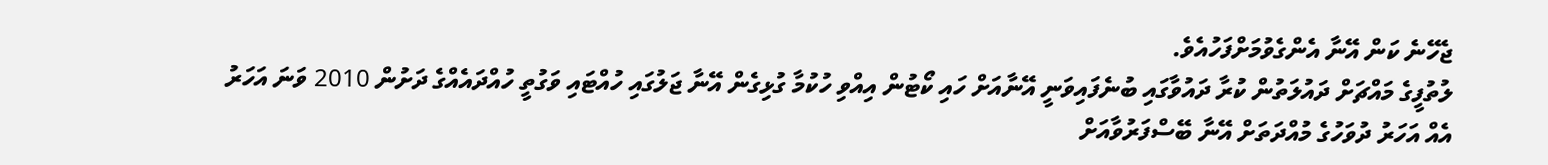ޖެހޭނެ ކަން އޭނާ އެންގެވުމަށްފަހުއެވެ.
ލުތުފީގެ މައްޗަށް ދައުލަތުން ކުރާ ދައުވާގައި ބުނެފައިވަނީ އޭނާއަށް ހައި ކޯޓުން އިއްވި ހުކުމާ ގުޅިގެން އޭނާ ޖަލުގައި ހުއްޓައި ވަގުތީ ހުއްދައެއްގެ ދަށުން 2010 ވަނަ އަހަރު އެއް އަހަރު ދުވަހުގެ މުއްދަތަށް އޭނާ ބޭސްފަރުވާއަށް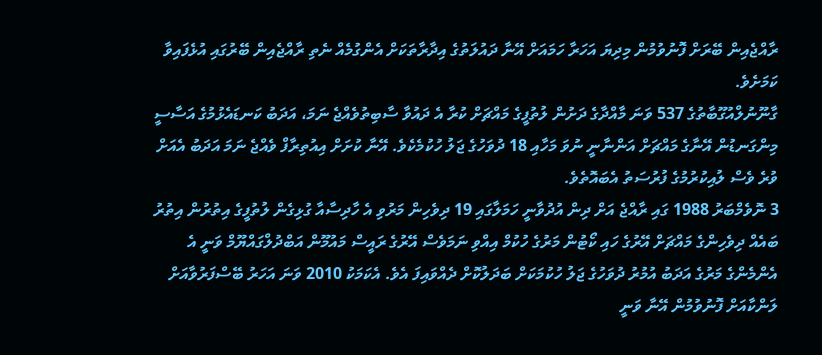ރާއްޖެއިން ބޭރަށް ފޮނުވުމުން މިދިޔަ އަހަރާ ހަމައަށް އޭނާ ދައުލަތުގެ އިދާރާތަކަށް އެންގުމެއް ނެތި ރާއްޖެއިން ބޭރުގައި އުޅެފައިވާ ކަމަށެވެ.
ގާނޫނުލްއުގޫބާތުގެ 537 ވަނަ މާއްދާގެ ދަށުން ލުތުފީގެ މައްޗަށް ކުރާ އެ ދައުވާ ސާބިތުވެއްޖެ ނަމަ، އަދަބު ކަނޑައެޅުމުގެ އަސާސީ މިންގަނޑުން އޭނާގެ މައްޗަށް އަންނާނީ ނުވަ މަހާއި 18 ދުވަހުގެ ޖަލު ހުކުމެކެވެ. އޭނާ ކުށަށް އިއުތިރާފް ވެއްޖެ ނަމަ އަދަބު އެއަށް ވުރެ ވެސް ލުއިކުރުމުގެ ފުރުސަތު އެބައޮތެވެ.
3 ނޮވެމްބަރު 1988 ގައި ރާއްޖެ އަށް ދިން އުދުވާނީ ހަމަލާގައި 19 ދިވެހިން މަރުވި އެ ހާދިސާއާ ގުޅިގެން ލުތުފީގެ އިތުރުން އިތުރު ބައެއް ދިވެހިންގެ މައްޗަށް އޭރުގެ ހައި ކޯޓުން މަރުގެ ހުކުމް އިއްވި ނަމަވެސް އޭރުގެ ރައީސް މައުމޫން އަބްދުލްގައްޔޫމް ވަނީ އެ އެންމެންގެ މަރުގެ އަދަބު އުމުރު ދުވަހުގެ ޖަލު ހުކުމަކަށް ބަދަލުކޮށް ދެއްވައިފަ އެވެ. އެކަމަކު 2010 ވަނަ އަހަރު ބޭސްފަރުވާއަށް ލަންކާއަށް ފޮނުވުމުން އޭނާ ވަނީ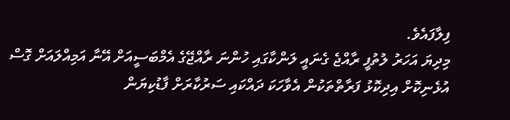ފިލާފައެވެ.
މިދިޔަ އަހަރު ލުތުފީ ރާއްޖެ ގެނައީ ލަންކާގައި ހުންނަ ރާއްޖޭގެ އެމްބަސީއަށް އޭނާ އަމިއްލައަށް ގޮސް އުޅެނިކޮށް އިދިކޮޅު ފަރާތްތަކުން އެވާހަކަ ދައްކައި ސަރުކާރަށް ފާޑުކިޔަން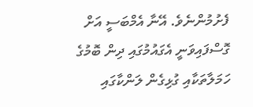ފެށުމުންނެވެ. އޭނާ އެމްބަސީ އަށް ގޮސްފައިވަނީ އެގައުމުގައި ދިން ބޮމުގެ ހަމަލާތަކާއި ގުޅިގެން ލަންކާގައި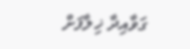ގަވާއިދާ ޚިލާފަށް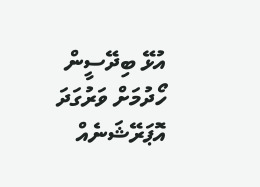އުޅޭ ބިދޭސީން ހޯދުމަށް ވަރުގަދަ އޮޕަރޭޝަނެއް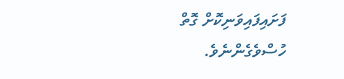ފަށައިފައިވަނިކޮށް ގޮތް ހުސްވެގެންނެވެ.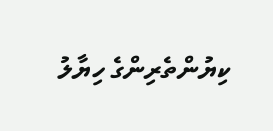ކިޔުންތެރިންގެ ހިޔާލު